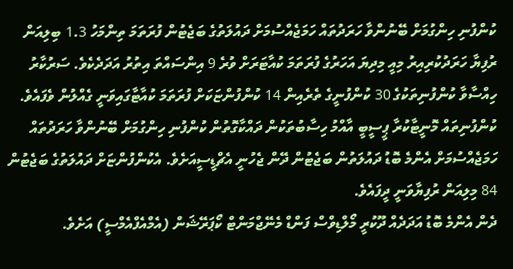ކުންފުނި ހިންގުމަށް ބޭނުންވާ ހަރަދުތައް ހަމަޖެއްސުމަށް ދައުލަތުގެ ބަޖެޓުން ފުރަތަމަ ތިންމަހު 1.3 ބިލިއަން ރުފިޔާ ހަރަދުކުރިއިރު މިއީ މިދިޔަ އަހަރުގެ ފުރަތަމަ ކުއާޓަރަށް ވުރެ 9 އިންސައްތަ އިތުރު އަދަދެކެވެ. ސަރުކާރު ހިއްސާވާ ކުންފުނިތަކުގެ 30 ކުންފުނީގެ ތެރެއިން 14 ކުންފުންޏަކަށް ފުރަތަމަ ކުއާޓާގައިވަނީ ގެއްލުން ވެފައެވެ.
ކުންފުނިތައް މޮނީޓާކުރާ ޕީސީބީ އާއްމު ހިސާބުތަކުން ދައްކާގޮތުން ކުންފުނި ހިންގުމަށް ބޭނުންވާ ހަރަދުތައް ހަމަޖެއްސުމަށް އެންމެ ބޮޑު ދައުލަތުން ބަޖެޓުން ދޭން ޖެހުނީ އެޗްޑީސީއަށެވެ. އެކުންފުންޏަށް ދައުލަތުގެ ބަޖެޓުން 84 މިލިއަން ރުފިޔާވަނީ ދީފައެވެ.
ދެން އެންމެ ބޮޑު އަދަދެއް ދޫކުރީ މޯލްޑިވްސް ފަންޑް މެނޭޖްމަންޓް ކޯޕަރޭޝަން (އެމްއެފްއެމްސީ) އަށެވެ.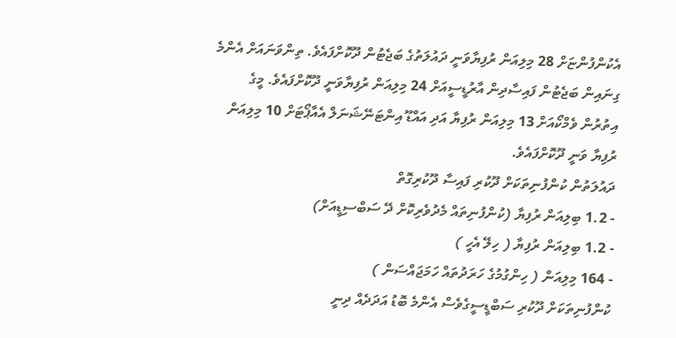އެކުންފުންޏަށް 28 މިލިއަން ރުފިޔާވަނީ ދައުލަތުގެ ބަޖެޓުން ދޫކޮށްފައެވެ. ތިންވަނައަށް އެންމެ ގިނައިން ބަޖެޓުން ފައިސާދިން އާރުޑީސީއަށް 24 މިލިއަން ރުފިޔާވަނީ ދޫކޮށްފައެވެ. މީގެ އިތުރުން ވެމްކޯއަށް 13 މިލިއަން ރުފިޔާ އަދި އައްޑޫ އިންޓަނޭޝަނަލް އެއާޕޯޓަށް 10 މިލިއަން ރުފިޔާ ވަނީ ދޫކޮށްފައެވެ.
ދައުލަތުން ކުންފުނިތަކަށް ދޫކުރި ފައިސާ ދޫކުރިގޮތް
- 1.2 ބިލިއަން ރުފިޔާ (ކުންފުނިތައް މެދުވެރިކޮށް ދޭ ސަބްސިޑީއަށް)
- 1.2 ބިލިއަން ރުފިޔާ ( ހިލޭ އެހީ )
- 164 މިލިއަން ( ހިންގުމުގެ ހަރަދުތައް ހަމަޖައްސަން )
ކުންފުނިތަކަށް ދޫކުރި ސަބްޑީސީގެވެސް އެންމެ ބޮޑު އަދަދެއް ދިނީ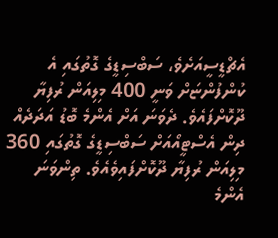އެޗްޑީސީއަށެވެ، ސަބްސިޑީގެ ގޮތުގައި އެ ކުންފުންޏަށް ވަނީ 400 މިލިއަން ރުފިޔާ ދޫކޮށްފައެވެ. ދެވަނަ އަށް އެންމެ ބޮޑު އަދަދެއް ދިން އެސްޓީއޯއަށް ސަބްސިޑީގެ ގޮތުގައި 360 މިލިއަން ރުފިޔާ ދޫކޮށްފައިވެއެވެ. ތިންވަނަ އެންމެ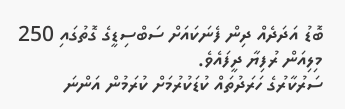ބޮޑު އަދަދެއް ދިން ފެނަކައަށް ސަބްސިޑީގެ ގޮތުގައި 250 މިލިއަން ރުފިޔާ ދީފައެވެ.
ސަރުކާރުގެ ހަރަދުތައް ކުޑަކުރުމަށް ކުރަމުން އަންނަ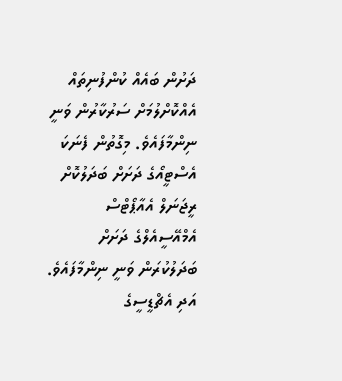ދަށުން ބައެއް ކުންފުނިތައް އެއްކޮށްލުމަށް ސަރުކާރުން ވަނީ ނިންމާފައެވެ. މިގޮތުން ފެނަކަ އެސްޓީއޯގެ ދަށަށް ބަދަލުކޮށް ރީޖަނަލް އެއާޕޯޓްސް އެމްއޭސީއެލްގެ ދަށަށް ބަދަލުކުރަން ވަނީ ނިންމާފައެވެ. އަދި އެޗްޑީސީގެ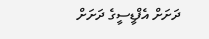ދަށަށް އެފްޑީސީގެ ދަށަށް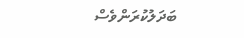ބަދަލުކުރަންވެސް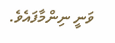ވަނީ ނިންމާފައެވެ.